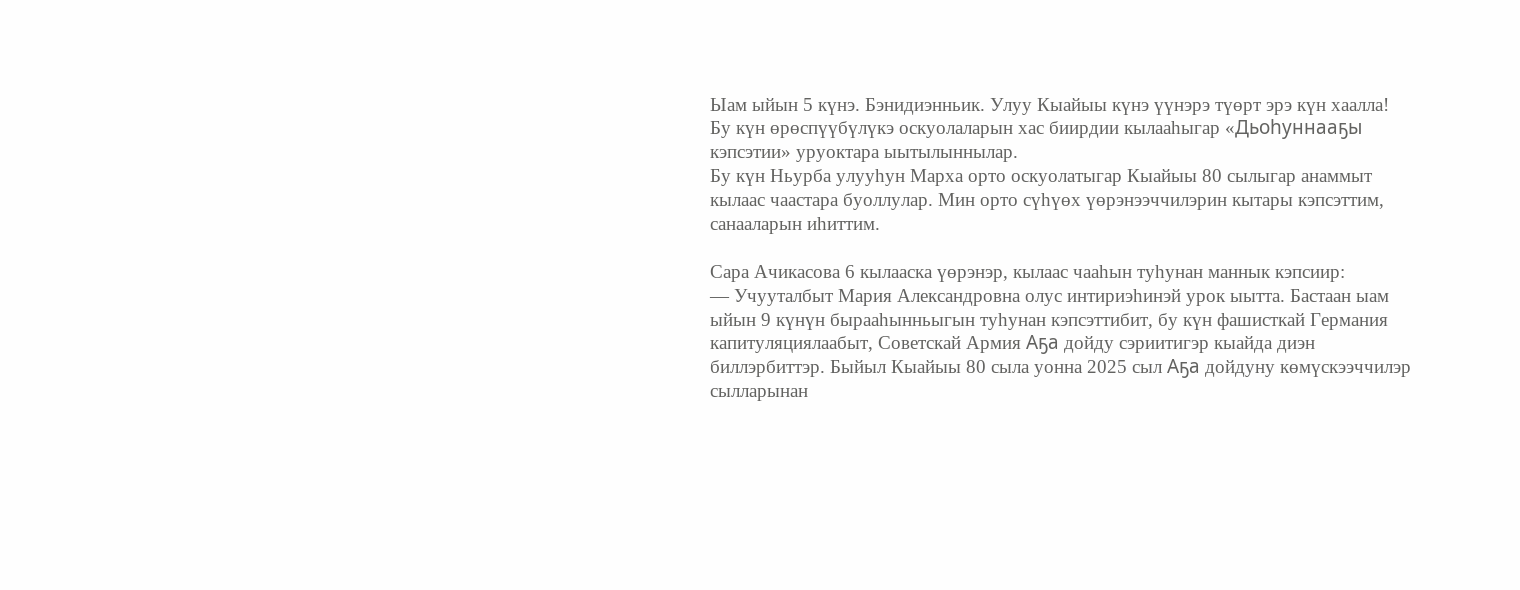Ыам ыйын 5 күнэ. Бэнидиэнньик. Улуу Кыайыы күнэ үүнэрэ түөрт эрэ күн хаалла! Бу күн өрөспүүбүлүкэ оскуолаларын хас биирдии кылааһыгар «Дьоһуннааҕы кэпсэтии» уруоктара ыытылыннылар.
Бу күн Ньурба улууһун Марха орто оскуолатыгар Кыайыы 80 сылыгар анаммыт кылаас чаастара буоллулар. Мин орто сүһүөх үөрэнээччилэрин кытары кэпсэттим, санааларын иһиттим.

Сара Ачикасова 6 кылааска үөрэнэр, кылаас чааһын туһунан маннык кэпсиир:
— Учууталбыт Мария Александровна олус интириэһинэй урок ыытта. Бастаан ыам ыйын 9 күнүн бырааһынньыгын туһунан кэпсэттибит, бу күн фашисткай Германия капитуляциялаабыт, Советскай Армия Аҕа дойду сэриитигэр кыайда диэн биллэрбиттэр. Быйыл Кыайыы 80 сыла уонна 2025 сыл Аҕа дойдуну көмүскээччилэр сылларынан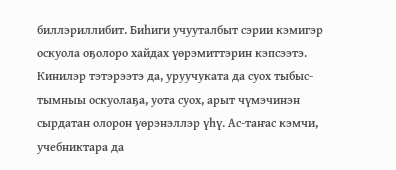биллэриллибит. Биһиги учууталбыт сэрии кэмигэр оскуола оҕолоро хайдах үөрэмиттэрин кэпсээтэ. Кинилэр тэтэрээтэ да, уруучуката да суох тыбыс-тымныы оскуолаҕа, уота суох, арыт чүмэчинэн сырдатан олорон үөрэнэллэр үһү. Ас-таҥас кэмчи, учебниктара да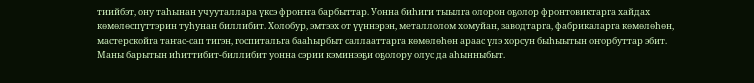тиийбэт, ону таһынан учууталлара үксэ фроҥҥа барбыттар. Уонна биһиги тыылга олорон оҕолор фронтовиктарга хайдах көмөлөспүттэрин туһунан биллибит. Холобур, эмтээх от үүннэрэн, металлолом хомуйан, заводтарга, фабрикаларга көмөлөһөн, мастерскойга таҥас-сап тигэн, госпитальга бааһырбыт саллааттарга көмөлөһөн араас үлэ хорсун быһыытын оҥорбуттар эбит. Маны барытын иһиттибит-биллибит уонна сэрии кэминээҕи оҕолору олус да аһынныбыт.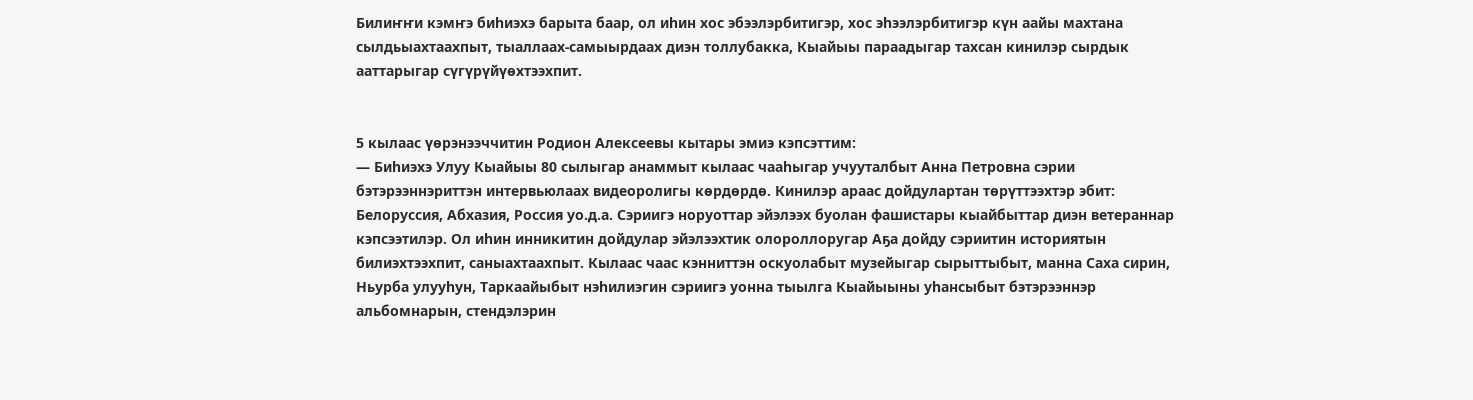Билиҥҥи кэмҥэ биһиэхэ барыта баар, ол иһин хос эбээлэрбитигэр, хос эһээлэрбитигэр күн аайы махтана сылдьыахтаахпыт, тыаллаах-самыырдаах диэн толлубакка, Кыайыы параадыгар тахсан кинилэр сырдык ааттарыгар сүгүрүйүөхтээхпит.


5 кылаас үөрэнээччитин Родион Алексеевы кытары эмиэ кэпсэттим:
— Биһиэхэ Улуу Кыайыы 80 сылыгар анаммыт кылаас чааһыгар учууталбыт Анна Петровна сэрии бэтэрээннэриттэн интервьюлаах видеоролигы көрдөрдө. Кинилэр араас дойдулартан төрүттээхтэр эбит: Белоруссия, Абхазия, Россия уо.д.а. Сэриигэ норуоттар эйэлээх буолан фашистары кыайбыттар диэн ветераннар кэпсээтилэр. Ол иһин инникитин дойдулар эйэлээхтик олороллоругар Аҕа дойду сэриитин историятын билиэхтээхпит, саныахтаахпыт. Кылаас чаас кэнниттэн оскуолабыт музейыгар сырыттыбыт, манна Саха сирин, Ньурба улууһун, Таркаайыбыт нэһилиэгин сэриигэ уонна тыылга Кыайыыны уһансыбыт бэтэрээннэр альбомнарын, стендэлэрин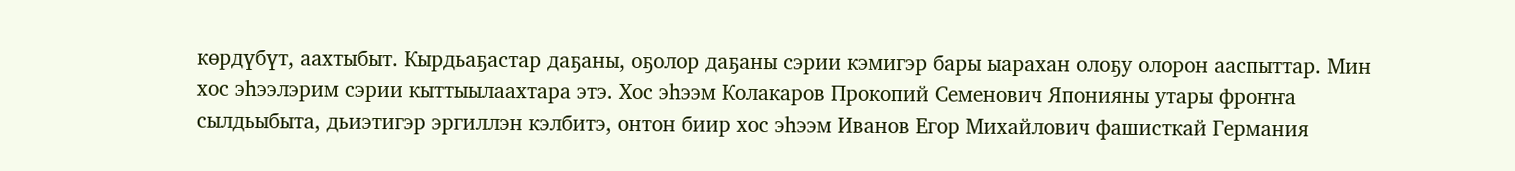көрдүбүт, аахтыбыт. Кырдьаҕастар даҕаны, оҕолор даҕаны сэрии кэмигэр бары ыарахан олоҕу олорон ааспыттар. Мин хос эһээлэрим сэрии кыттыылаахтара этэ. Хос эһээм Колакаров Прокопий Семенович Японияны утары фроҥҥа сылдьыбыта, дьиэтигэр эргиллэн кэлбитэ, онтон биир хос эһээм Иванов Егор Михайлович фашисткай Германия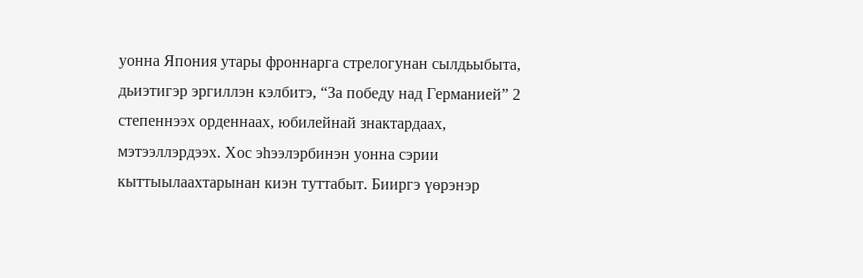уонна Япония утары фроннарга стрелогунан сылдьыбыта, дьиэтигэр эргиллэн кэлбитэ, “За победу над Германией” 2 степеннээх орденнаах, юбилейнай знактардаах, мэтээллэрдээх. Хос эһээлэрбинэн уонна сэрии кыттыылаахтарынан киэн туттабыт. Бииргэ үөрэнэр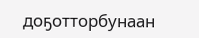доҕотторбунаан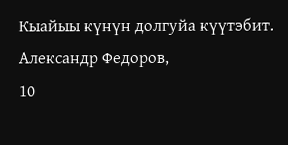Кыайыы күнүн долгуйа күүтэбит.
Александр Федоров,
10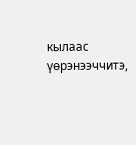кылаас үөрэнээччитэ,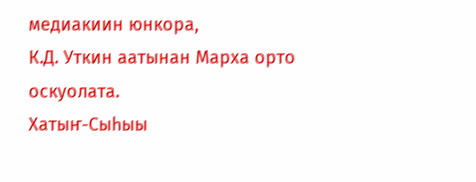медиакиин юнкора,
К.Д. Уткин аатынан Марха орто оскуолата.
Хатыҥ-Сыһыы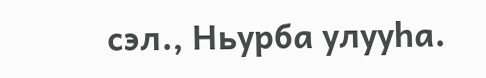сэл., Ньурба улууһа.